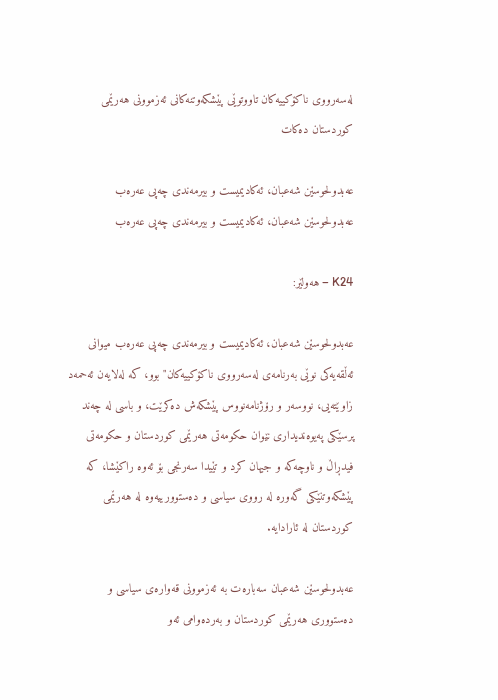له‌سه‌رووی ناكۆكییه‌كان تاووتوێی پێشكه‌وتنه‌كانی ئه‌زموونی هه‌رێمی كوردستان ده‌كات

عه‌بدولحوسێن شه‌عبان، ئه‌كادیمیست و بیرمه‌ندی چه‌پی عه‌ره‌ب
عه‌بدولحوسێن شه‌عبان، ئه‌كادیمیست و بیرمه‌ندی چه‌پی عه‌ره‌ب

K24 – هەولێر:

عه‌بدولحوسێن شه‌عبان، ئه‌كادیمیست و بیرمه‌ندی چه‌پی عه‌ره‌ب میوانی ئه‌ڵقه‌یه‌كی نوێی به‌رنامه‌ی له‌سه‌رووی ناكۆكییه‌كان" بوو، كه‌ له‌لایه‌ن ئه‌حمه‌د زاوێته‌یی، نووسه‌ر و رۆژنامه‌نووس پێشكه‌ش ده‌كرێت، و باسی له چه‌ند پرسێكی په‌یوه‌ندیداری نێوان حكومه‌تی هه‌رێمی كوردستان و حكومه‌تی فیدڕاڵ و ناوچه‌كه‌ و جیهان كرد و تێیدا سه‌رنجی بۆ ئه‌وه‌ راكێشا، كە پێشكه‌وتنێكی گه‌وره‌ له‌ رووی سیاسی و ده‌ستوورییه‌وه‌ له‌ هه‌رێمی كوردستان له‌ ئارادایه‌.

عه‌بدولحوسێن شه‌عبان سه‌باره‌ت به‌ ئه‌زموونی قه‌واره‌ی سیاسی و ده‌ستووری هه‌رێمی كوردستان و به‌رده‌وامی ئه‌و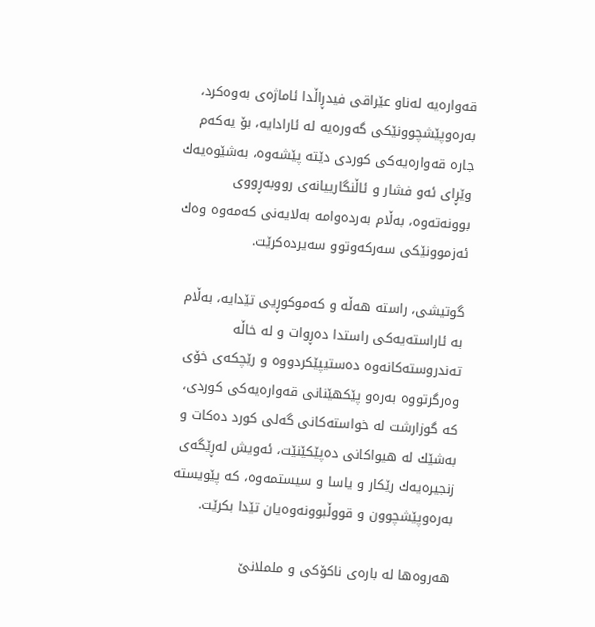قه‌واره‌یه‌ له‌ناو عێراقی فیدڕاڵدا ئاماژه‌ی به‌وه‌كرد، به‌ره‌وپێشچوونێكی گه‌وره‌یه‌ له‌ ئارادایه‌، بۆ یه‌كه‌م جاره‌ قه‌واره‌یه‌كی كوردی دێته‌ پێشه‌وه‌، به‌شێوه‌یه‌ك وێڕای ئه‌و فشار و ئاڵنگارییانه‌ی رووبه‌ڕووی بوونه‌ته‌وه‌، به‌ڵام به‌رده‌وامه‌ به‌لایه‌نی كه‌مه‌وه‌ وه‌ك ئه‌زموونێكی سه‌ركه‌وتوو سه‌یرده‌كرێت.

گوتیشی، راسته‌ هه‌ڵه‌ و كه‌موكوڕیی تێدایه‌، به‌ڵام به‌ ئاراسته‌یه‌كی راستدا ده‌ڕوات و له‌ خاڵه‌ ته‌ندروسته‌كانه‌وه‌ ده‌ستیپێكردووه‌ و رێچكه‌ی خۆی وه‌رگرتووه‌ به‌ره‌و پێكهێنانی قه‌واره‌یه‌كی كوردی، كه‌ گوزارشت له‌ خواسته‌كانی گه‌لی كورد ده‌كات و به‌شێك له‌ هیواكانی ده‌پێكێنێت، ئه‌ویش له‌ڕێگه‌ی زنجیره‌یه‌ك رێكار و یاسا و سیستمه‌وه‌، كه‌ پێویسته‌ به‌ره‌وپێشچوون و قووڵبوونه‌وه‌یان تێدا بكرێت.

هه‌روه‌ها له‌ باره‌ی ناكۆكی و ململانێ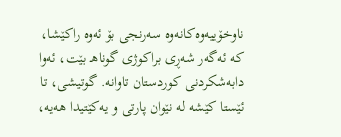ناوخۆییه‌وه‌كانه‌وه‌ سه‌رنجی بۆ ئه‌وه‌ راكێشا، كه‌ ئه‌گه‌ر شه‌ڕی براكوژی گوناهـ بێت، ئه‌وا دابه‌شكردنی كوردستان تاوانه‌. گوتیشی، تا ئێستا كێشه‌ له‌ نێوان پارتی و یه‌كێتیدا هه‌یه‌،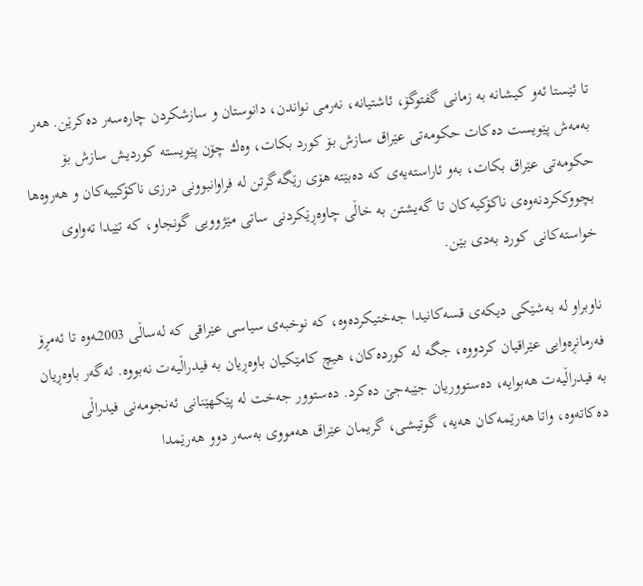تا ئێستا ئه‌و كیشانه‌ به‌ زمانی گفتوگۆ، ئاشتیانه‌، نه‌رمی نواندن، دانوستان و سازشكردن چاره‌سه‌ر ده‌كرێن. هه‌ر به‌مه‌ش پێویست ده‌كات حكومه‌تی عێراق سازش بۆ كورد بكات، وه‌ك چۆن پێویسته‌ كوردیش سازش بۆ حكومه‌تی عێراق بكات، به‌و ئاراسته‌یه‌ی كه‌ ده‌بێته‌ هۆی رێگه‌گرتن له‌ فراوانبوونی درزی ناكۆكییه‌كان و هه‌روه‌ها بچووككردنه‌وه‌ی ناكۆكیه‌كان‌ تا گه‌یشتن به‌ خاڵی چاوه‌ڕێكردنی ساتی مێژوویی گونجاو، كه‌ تێیدا ته‌واوی خواسته‌كانی كورد به‌دی بێن.

ناوبراو له‌ به‌شێكی دیكه‌ی قسه‌كانیدا جه‌ختیكرده‌وه‌، كه‌ نوخبه‌ی سیاسی عێراقی كه‌ له‌ساڵی 2003ـه‌وه‌ تا ئه‌مڕۆ فه‌رمانڕه‌وایی عێراقیان كردووه‌، جگه‌ له‌ كورده‌كان، هیچ كامێكیان باوه‌ڕیان به‌ فیدراڵیه‌ت نه‌بووه‌. ئه‌گه‌ر باوه‌ڕیان به‌ فیدراڵیه‌ت هه‌بوایه‌، ده‌ستووریان جێبه‌جێ ده‌كرد. ده‌ستوور جه‌خت له‌ پێكهێنانی ئه‌نجومه‌نی فیدراڵی ده‌كاته‌وه، واتا هه‌رێمه‌كان هه‌یه‌، گوتیشی، گریمان عێراق هه‌مووی به‌سه‌ر دوو هه‌رێمدا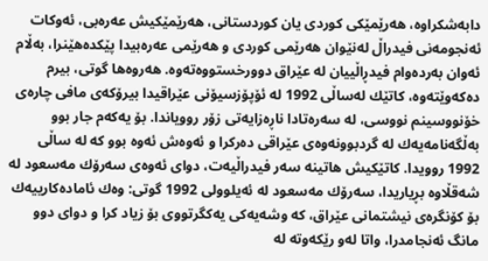دابه‌شكراوه‌، هه‌رێمێكی كوردی یان كوردستانی، هه‌رێمێكیش عه‌ره‌بی، ئه‌وكات ئه‌نجومه‌نی فیدراڵ له‌نێوان هه‌رێمی كوردی و هه‌رێمی عه‌ره‌بیدا پێكده‌هێنرا، به‌ڵام ئه‌وان به‌رده‌وام فیدڕاڵییان له‌ عێراق دوورخستووه‌ته‌وه‌. هه‌روه‌ها گوتی، بیرم ده‌كه‌وێته‌وه‌، كاتێك له‌ساڵی 1992 له‌ ئۆپۆزسیۆنی عێراقیدا بیرۆكه‌ی مافی چاره‌ی خۆنووسینم نووسی، له‌ سه‌ره‌تادا ناڕه‌زایه‌تی زۆر روویاندا. بۆ یه‌كه‌م جار بوو به‌ڵگه‌نامه‌یه‌ك له‌ گردبوونه‌وه‌ی عێراقی ده‌ركرا و ئه‌وه‌ش ئه‌وه‌ بوو كه‌ له‌ ساڵی 1992 روویدا. كاتێكیش هاتینه‌ سه‌ر فیدراڵیه‌ت، دوای ئه‌وه‌ی سه‌رۆك مه‌سعود له‌ شه‌قڵاوه‌ بڕیاریدا، سه‌رۆك مه‌سعود له‌ ئه‌یلوولی 1992 گوتی: وه‌ك ئاماده‌كارییه‌ك بۆ كۆنگره‌ی نیشتمانی عێراق، کە وشەیەکی یەکگرتووی بۆ زیاد کرا و دوای دوو مانگ ئه‌نجامدرا، واتا له‌و رێكه‌وته‌ له‌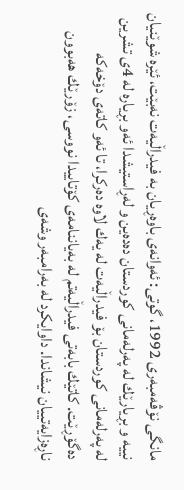مانگی نۆڤه‌مبه‌ری 1992، گوتی: ئه‌وانه‌ی باوه‌ڕیان به‌ فیدراڵیه‌ت نه‌بێت، ئێره‌ شوێنیان نییه‌ و بڕیارێك له‌ په‌رله‌مانی كوردستان ده‌ده‌ین و له‌ڕاستیشدا ئه‌و بڕیاره‌ له‌ 4ی تشرین له‌ په‌رله‌مانی كوردستان بۆ فیدراڵیه‌ت له‌ یه‌ك لاوه‌ ده‌ركرا، تا ئه‌و كاته‌ی دۆخه‌كه‌ ده‌گۆڕێت. كاتێك بابه‌تی فیدراڵیه‌تم له‌ به‌یاننامه‌ی كۆتاییدا نووسی، زۆرێك هه‌بوون ناڕه‌زایه‌تییان نیشاندا. داوایكرد له‌ به‌رامبه‌ر وشه‌ی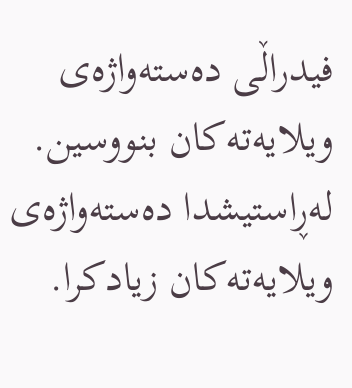فیدراڵی ده‌سته‌واژه‌ی ویلایه‌ته‌كان بنووسین. له‌ڕاستیشدا ده‌سته‌واژه‌ی ویلایه‌ته‌كان زیادكرا.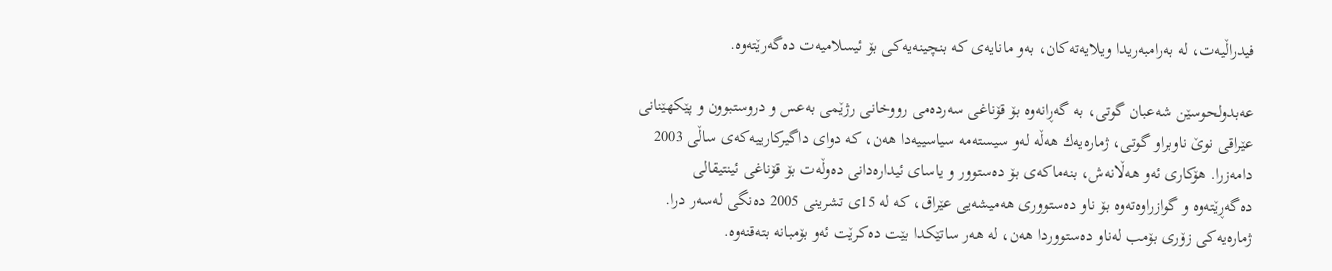فیدراڵیه‌ت، له‌ به‌رامبه‌ریدا ویلایه‌ته‌كان، به‌و مانایه‌ی كه‌ بنچینه‌یه‌كی بۆ ئیسلامیه‌ت ده‌گه‌رێته‌وه‌.

عه‌بدولحوسێن شه‌عبان گوتی، به‌ گه‌ڕانه‌وه‌ بۆ قۆناغی سه‌رده‌می رووخانی رژێمی به‌عس و دروستبوون و پێكهێنانی عێراقی نوێ ناوبراو گوتی، ژماره‌یه‌ك هه‌ڵه‌ له‌و سیسته‌مه‌ سیاسییه‌دا هه‌ن، كه‌ دوای داگیركارییه‌كه‌ی ساڵی 2003 دامه‌زرا. هۆكاری ئه‌و هه‌ڵانه‌ش، بنه‌ماكه‌ی بۆ ده‌ستوور و یاسای ئیداره‌دانی ده‌وڵه‌ت بۆ قۆناغی ئینتیقالی ده‌گه‌ڕێته‌وه‌‌ و گوازراوه‌ته‌وه‌ بۆ ناو ده‌ستووری هه‌میشه‌یی عێراق، كه‌ له‌ 15ی تشرینی 2005 ده‌نگی له‌سه‌ر درا. ژماره‌یه‌كی زۆری بۆمب له‌ناو ده‌ستووردا هه‌ن، له‌ هه‌ر ساتێكدا بێت ده‌كرێت ئه‌و بۆمبانه‌ بته‌قنه‌وه‌.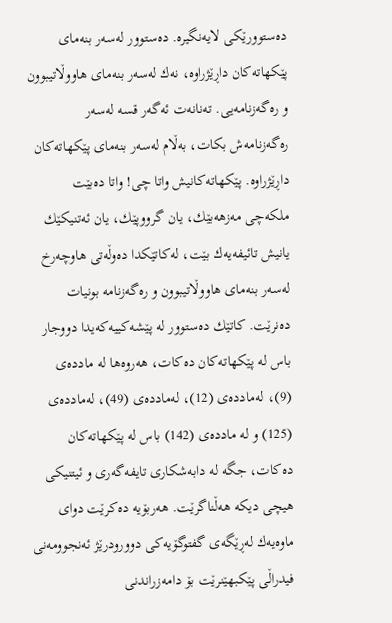ده‌ستوورێكی لایه‌نگیره‌. ده‌ستوور له‌سه‌ر بنه‌مای پێكهاته‌كان داڕێژراوه‌، نه‌ك له‌سه‌ر بنه‌مای هاووڵاتیبوون و ره‌گه‌زنامه‌یی. ته‌نانه‌ت ئه‌گه‌ر قسه‌ له‌سه‌ر ره‌گه‌زنامه‌ش بكات، به‌ڵام له‌سه‌ر بنه‌مای پێكهاته‌كان داڕێژراوه‌. پێكهاته‌كانیش واتا چی! واتا ده‌بێت ملكه‌چی مه‌زهه‌بێك، یان گرووپێك، یان ئه‌تنیكێك یانیش تائیفه‌یه‌ك بێت، له‌كاتێكدا ده‌وڵه‌تی هاوچه‌رخ له‌سه‌ر بنه‌مای هاووڵاتیبوون و ره‌گه‌زنامه‌ بونیات ده‌نرێت. كاتێك ده‌ستوور له‌ پێشه‌كییه‌كه‌یدا دووجار باس له‌ پێكهاته‌كان ده‌كات، هه‌روه‌ها له‌ مادده‌ی (9)، له‌مادده‌ی (12)، له‌مادده‌ی (49)، له‌مادده‌ی (125) و له‌ مادده‌ی (142) باس له‌ پێكهاته‌كان ده‌كات، جگه‌ له‌ دابه‌شكاری تایفه‌گه‌ری و ئیتنیكی هیچی دیكه‌ هه‌ڵناگرێت. هه‌ربۆیه‌ ده‌كرێت دوای ماوه‌یه‌ك له‌ڕێگه‌ی گفتوگۆیه‌كی دوورودرێژ ئه‌نجوومه‌نی فیدراڵی پێكبهێنرێت بۆ دامه‌زراندنی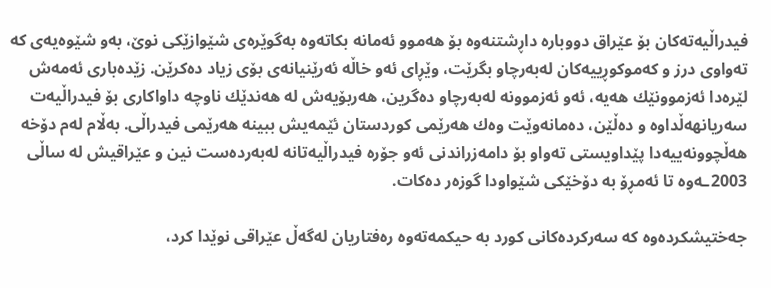فیدراڵیه‌ته‌كان بۆ عێراق دووباره‌ داڕشتنه‌وه‌ بۆ هه‌موو ئه‌مانه‌ بكاته‌وه‌ به‌گوێره‌ی شێوازێكی نوێ، به‌و شێوه‌یه‌ی كه‌ ته‌واوی درز و كه‌موكوڕییه‌كان له‌به‌رچاو بگرێت، وێڕای ئه‌و خاڵه‌ ئه‌رێنیانه‌ی بۆی زیاد ده‌كرێن. زێده‌باری ئه‌مه‌ش لێره‌دا ئه‌زموونێك هه‌یه‌، ئه‌و ئه‌زموونه‌ له‌به‌رچاو ده‌گرین، هه‌ربۆیه‌ش له‌ هه‌ندێك ناوچه‌ داواكاری بۆ فیدراڵیه‌ت سه‌ریانهه‌ڵداوه‌ و ده‌ڵێن، ده‌مانه‌وێت وه‌ك هه‌رێمی كوردستان ئێمه‌یش ببینه‌ هه‌رێمی فیدراڵی. به‌ڵام له‌م دۆخه‌ هه‌ڵچوونه‌ییه‌دا پێداویستی ته‌واو بۆ دامه‌زراندنی ئه‌و جۆره‌ فیدراڵیه‌تانه‌ له‌به‌رده‌ست نین و عێراقیش له‌ ساڵی 2003ـه‌وه‌ تا ئه‌مڕۆ به‌ دۆخێكی شێواودا گوزه‌ر ده‌كات.

جه‌ختیشكرده‌وه‌ كه‌ سه‌ركرده‌كانی كورد به‌ حیكمه‌ته‌وه‌ ره‌فتاریان له‌گه‌ڵ عێراقی نوێدا كرد،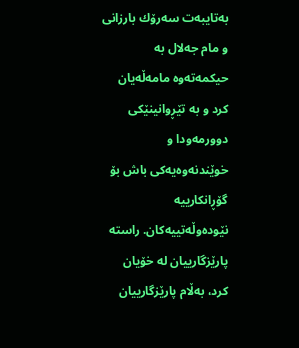به‌تایبه‌ت سه‌رۆك بارزانی و مام جه‌لال به‌ حیكمه‌ته‌وه‌ مامه‌ڵه‌یان كرد و به‌ تێڕوانینێكی دوورمه‌ودا و خوێندنه‌وه‌یه‌كی باش بۆ گۆڕانكارییه‌ نێوده‌وڵه‌تییه‌كان. راسته‌ پارێزگارییان له‌ خۆیان كرد، به‌ڵام پارێزگارییان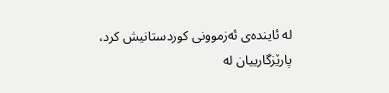له‌ ئاینده‌ی ئه‌زموونی كوردستانیش كرد، پارێزگارییان له‌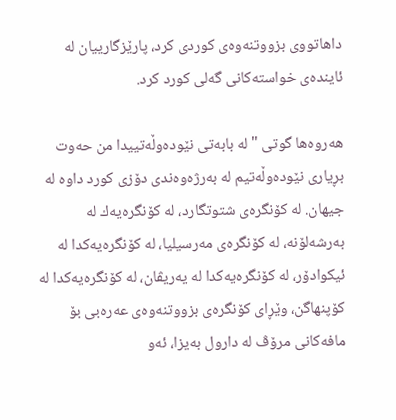داهاتووی بزووتنه‌وه‌ی كوردی كرد، پارێزگارییان له‌ ئاینده‌ی خواسته‌كانی گه‌لی كورد كرد.

هه‌روه‌ها گوتی "له‌ بابه‌تی نێوده‌وڵه‌تییدا من حەوت بڕیاری نێوده‌وڵه‌تیم له‌ به‌رژه‌وه‌ندی دۆزی كورد داوه‌ له‌ جیهان. له‌ كۆنگره‌ی شتوتگارد، له‌ كۆنگره‌یه‌ك له‌ به‌رشه‌لۆنه‌، له‌ كۆنگره‌ی مه‌رسیلیا، له‌ كۆنگره‌یه‌كدا له‌ ئیكوادۆر، له‌ كۆنگره‌یه‌كدا له‌ یه‌ریڤان، له‌ كۆنگره‌یه‌كدا له‌ كۆپنهاگن، وێڕای كۆنگره‌ی بزووتنه‌وه‌ی عه‌ره‌بی بۆ مافه‌كانی مرۆڤ له‌ دارول به‌یزا، ئه‌و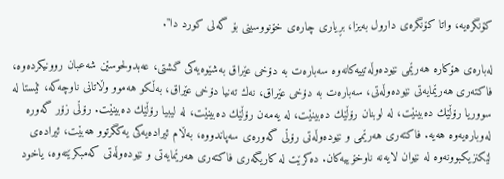كۆنگره‌یه‌، واتا كۆنگره‌ی دارول به‌یزا، بڕیاری چاره‌ی خۆنووسینی بۆ گه‌لی كورد دا".

له‌باره‌ی هۆكاره‌ هه‌رێمی نێوده‌وڵه‌تییه‌كانه‌وه‌ سه‌باره‌ت به‌ دۆخی عێراق به‌شێوه‌یه‌كی گشتی، عه‌بدولحوسێن شه‌عبان روونیكرده‌وه‌، فاكته‌ری هه‌رێمایه‌تی نێوده‌وڵه‌تی، سه‌باره‌ت به‌ دۆخی عێراق، نه‌ك ته‌نیا دۆخی عێراق، به‌ڵكو هه‌موو وڵاتانی ناوچه‌كه‌، ئێستا له‌ سووریا رۆڵێك ده‌بینێت، له‌ لوبنان رۆڵێك ده‌بینێت، له‌ یه‌مه‌ن رۆڵێك ده‌بینێت، له‌ لیبیا رۆڵێك ده‌بینێت. رۆڵی زۆر گه‌وره‌ له‌وباره‌یه‌وه‌ هه‌یه‌. فاكته‌ری هه‌رێمی و نێوده‌وڵه‌تی رۆڵی گه‌وره‌ی سه‌پاندووه‌، به‌ڵام ئیراده‌یه‌كی یه‌كگرتوو هه‌بێت، ئیراده‌ی لێكنزیكبوونه‌وه‌ له‌ نێوان لایه‌نه‌ ناوخۆییه‌كان. ده‌كرێت له‌ كاریگه‌ری فاكته‌ری هه‌رێمایه‌تی و نێوده‌وڵه‌تی كه‌مبكرێته‌وه‌، یاخود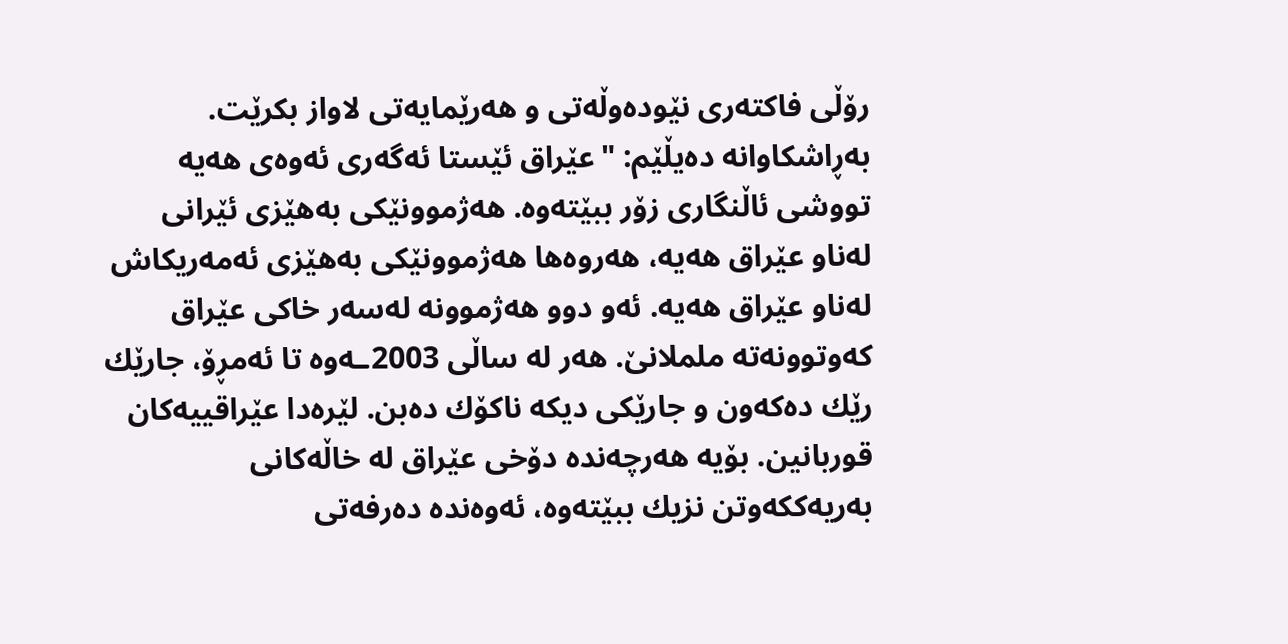رۆڵی فاكته‌ری نێوده‌وڵه‌تی و هه‌رێمایه‌تی لاواز بكرێت. به‌ڕاشكاوانه‌ ده‌یڵێم: "عێراق ئێستا ئه‌گه‌ری ئه‌وه‌ی هه‌یه‌ تووشی ئاڵنگاری زۆر ببێته‌وه. هه‌ژموونێكی به‌هێزی ئێرانی له‌ناو عێراق هه‌یه‌، هه‌روه‌ها هه‌ژموونێكی به‌هێزی ئه‌مه‌ریکاش له‌ناو عێراق هه‌یه‌. ئه‌و دوو هه‌ژموونه‌ له‌سه‌ر خاكی عێراق كه‌وتوونه‌ته‌ ململانێ. هه‌ر له‌ ساڵی 2003ـه‌وه‌ تا ئه‌مڕۆ، جارێك رێك ده‌كه‌ون و جارێكی دیكه‌ ناكۆك ده‌بن. لێره‌دا عێراقییه‌كان قوربانین. بۆیه‌ هه‌رچه‌نده‌ دۆخی عێراق له‌ خاڵه‌كانی به‌ریه‌ككه‌وتن نزیك ببێته‌وه‌، ئه‌وه‌نده‌ ده‌رفه‌تی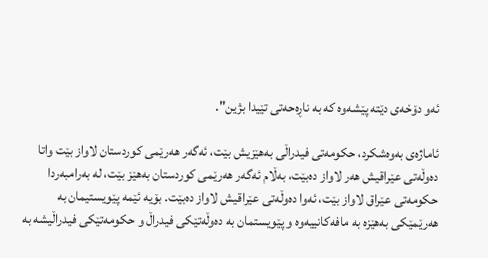ئه‌و دۆخه‌ی دێته‌ پێشه‌وه‌ كه‌ به‌ ناڕه‌حه‌تی تێیدا بژین".

ئاماژه‌ی به‌وه‌شكرد، حكومه‌تی فیدراڵی به‌هێزیش بێت، ئه‌گه‌ر هه‌رێمی كوردستان لاواز بێت واتا ده‌وڵه‌تی عێراقیش هه‌ر لاواز ده‌بێت، به‌ڵام ئه‌گه‌ر هه‌رێمی كوردستان به‌هێز بێت، له‌ به‌رامبه‌ردا حكومه‌تی عێراق لاواز بێت، ئه‌وا ده‌وڵه‌تی عێراقیش لاواز ده‌بێت. بۆیه‌ ئێمه‌ پێویستیمان به‌ هه‌رێمێكی به‌هێزه‌ به‌ مافه‌كانییه‌وه‌ و پێویستمان به‌ ده‌وڵه‌تێكی فیدراڵ و حكومه‌تێكی فیدراڵیشه‌ به‌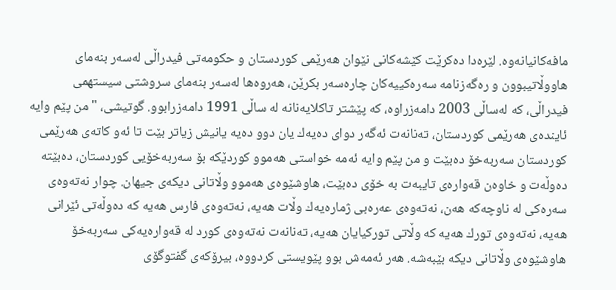مافه‌كانیانه‌وه‌. لێره‌دا ده‌كرێت كێشه‌كانی نێوان هه‌رێمی كوردستان و حكومه‌تی فیدراڵی له‌سه‌ر بنه‌مای هاووڵاتیبوون و ره‌گه‌زنامه‌ سه‌ره‌كییه‌كان چاره‌سه‌ر بكرێن، هه‌روه‌ها له‌سه‌ر بنه‌مای سروشتی سیستهمی فیدراڵی، كه‌ له‌ساڵی 2003 دامه‌زراوه‌، كه‌ پێشتر تاكلایه‌نانه‌ له‌ ساڵی 1991 دامه‌زرابوو. گوتیشی، "من پێم وایه‌ ئاینده‌ی هه‌رێمی كوردستان، ته‌نانه‌ت ئه‌گه‌ر دوای ده‌یه‌ك یان دوو ده‌یه‌ یانیش زیاتر بێت تا ئه‌و كاته‌ی هه‌رێمی كوردستان سه‌ربه‌خۆ ده‌بێت و من پێم وایه‌ ئه‌مه‌ خواستی هه‌موو كوردێكه‌ بۆ سه‌ربه‌خۆیی كوردستان، ده‌بێته‌ ده‌وڵه‌ت و خاوه‌ن قه‌واره‌ی تایبه‌ت به‌ خۆی ده‌بێت، هاوشێوه‌ی هه‌موو وڵاتانی دیكه‌ی جیهان. چوار نه‌ته‌وه‌ی سه‌ره‌كی له‌ ناوچه‌كه‌ هه‌ن، نه‌ته‌وه‌ی عه‌ره‌بی ژماره‌یه‌ك وڵات هه‌یه‌، نه‌ته‌وه‌ی فارس هه‌یه‌ كه‌ ده‌وڵه‌تی ئێرانی هه‌یه‌، نه‌ته‌وه‌ی تورك هه‌یه‌ كه‌ وڵاتی توركیایان هه‌یه‌، ته‌نانه‌ت نه‌ته‌وه‌ی كورد له‌ قه‌واره‌یه‌كی سه‌ربه‌خۆ هاوشێوه‌ی وڵاتانی دیكه‌ بێبه‌شه‌. هه‌ر ئه‌مه‌ش بوو پێویستی كردووه‌، بیرۆكه‌ی گفتوگۆی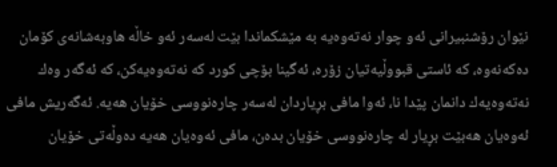نێوان رۆشنبیرانی ئه‌و چوار نه‌ته‌وه‌یه‌ به‌ مێشكماندا بێت له‌سه‌ر ئه‌و خاڵه‌ هاوبه‌شانه‌ی كۆمان ده‌كه‌نه‌وه‌، كه‌ ئاستی قبووڵیه‌تیان زۆره‌، ئه‌گینا بۆچی كورد كه‌ نه‌ته‌وه‌یه‌كن، كه‌ ئه‌گه‌ر وه‌ك نه‌ته‌وه‌یه‌ك دانمان پێدا نا، ئه‌وا مافی بڕیاردان له‌سه‌ر چاره‌نووسی خۆیان هه‌یه‌. ئه‌گه‌ریش مافی ئه‌وه‌یان هه‌بێت بڕیار له‌ چاره‌نووسی خۆیان بده‌ن، مافی ئه‌وه‌یان هه‌یه‌ ده‌وڵه‌تی خۆیان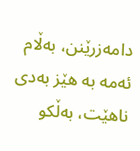دامه‌زرێنن، به‌ڵام ئه‌مه‌ به‌ هێز به‌دی ناهێت، به‌ڵكو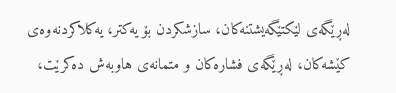له‌ڕێگه‌ی لێكتێگه‌یشتنه‌كان، سازشكردن بۆ یه‌كتر، یه‌كلاكردنه‌وه‌ی كێشه‌كان، له‌ڕێگه‌ی فشاره‌كان و متمانه‌ی هاوبه‌ش ده‌كرێت،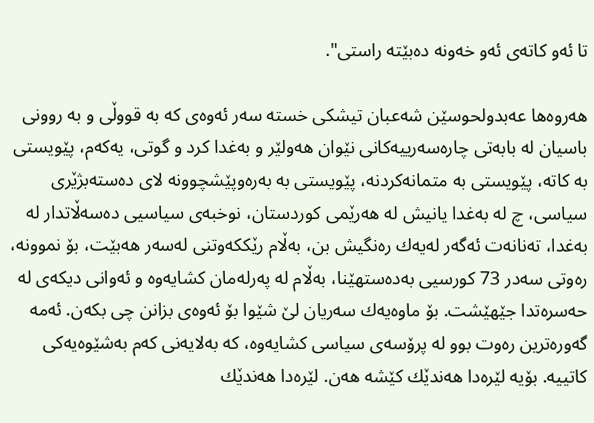تا ئه‌و كاته‌ی ئه‌و خه‌ونه‌ ده‌بێته‌ راستی".

هه‌روه‌ها عه‌بدولحوسێن شه‌عبان تیشكی خسته‌ سه‌ر ئه‌وه‌ی كه‌ به‌ قووڵی و به‌ روونی باسیان له‌ بابه‌تی چاره‌سه‌رییه‌كانی نێوان هه‌ولێر و به‌غدا كرد و گوتی، یه‌كه‌م، پێویستی به‌ كاته‌، پێویستی به‌ متمانه‌كردنه‌، پێویستی به‌ به‌ره‌وپێشچوونه‌ لای ده‌سته‌بژێری سیاسی، چ له‌ به‌غدا یانیش له‌ هه‌رێمی كوردستان، نوخبه‌ی سیاسیی ده‌سه‌ڵاتدار له‌ به‌غدا، ته‌نانه‌ت ئه‌گه‌ر له‌یه‌ك ره‌نگیش بن، به‌ڵام رێككه‌وتنی له‌سه‌ر هه‌بێت، بۆ نموونه‌، ره‌وتی سه‌در 73 كورسیی به‌ده‌ستهێنا، به‌ڵام له‌ په‌رله‌مان كشایه‌وه‌ و ئه‌وانی دیكه‌ی له‌ حه‌سره‌تدا جێهێشت. بۆ ماوه‌یه‌ك سه‌ریان لێ شێوا بۆ ئه‌وه‌ی بزانن چی بكه‌ن. ئه‌مه‌ گه‌وره‌ترین ره‌وت بوو له‌ پرۆسه‌ی سیاسی كشایه‌وه‌، كه‌ به‌لایه‌نی كه‌م به‌شێوه‌یه‌كی كاتییه‌. بۆیه‌ لێره‌دا هه‌ندێك كێشه‌ هه‌ن. لێره‌دا هه‌ندێك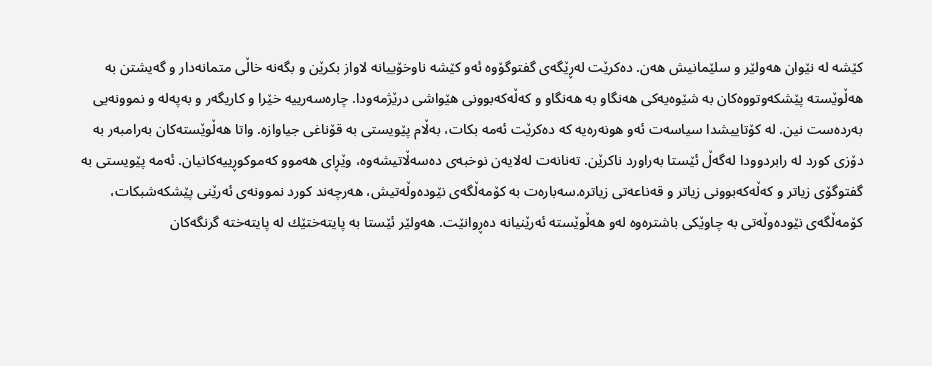كێشه‌ له‌ نێوان هه‌ولێر و سلێمانیش هه‌ن. ده‌كرێت له‌ڕێگه‌ی گفتوگۆوه‌ ئه‌و كێشه‌ ناوخۆییانه‌ لاواز بكرێن و بگه‌نه‌ خاڵی متمانه‌دار و گه‌یشتن به‌ هه‌ڵوێسته‌ پێشكه‌وتووه‌كان به‌ شێوه‌یه‌كی هه‌نگاو به‌ هه‌نگاو و كه‌ڵه‌كه‌بوونی هێواشی درێژمه‌ودا. چاره‌سه‌رییه‌ خێرا و كاریگه‌ر و به‌په‌له‌ و نموونه‌یی به‌رده‌ست نین. له‌ كۆتاییشدا سیاسه‌ت ئه‌و هونه‌ره‌یه‌ كه‌ ده‌كرێت ئه‌مه‌ بكات، به‌ڵام پێویستی به‌ قۆناغی جیاوازه‌. واتا هه‌ڵوێسته‌كان به‌رامبه‌ر به‌ دۆزی كورد له‌ رابردوودا له‌گه‌ڵ ئێستا به‌راورد ناكرێن. ته‌نانه‌ت له‌لایه‌ن نوخبه‌ی ده‌سه‌ڵاتیشه‌وه‌، وێڕای هه‌موو كه‌موكوڕییه‌كانیان. ئه‌مه‌ پێویستی به‌ گفتوگۆی زیاتر و كه‌ڵه‌كه‌بوونی زیاتر و قه‌ناعه‌تی زیاتره‌.سه‌باره‌ت به‌ كۆمه‌ڵگه‌ی نێوده‌وڵه‌تیش، هه‌رچه‌ند كورد نموونه‌ی ئه‌رێنی پێشكه‌شبكات، كۆمه‌ڵگه‌ی نێوده‌وڵه‌تی به‌ چاوێكی باشتره‌وه‌ له‌و هه‌ڵوێسته‌ ئه‌رێنیانه‌ ده‌ڕوانێت. هه‌ولێر ئێستا به‌ پایته‌ختێك‌ له‌ پایته‌خته‌ گرنگه‌كان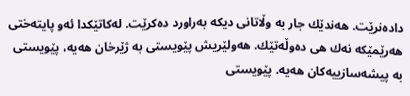داده‌نرێت. هه‌ندێك جار به‌ وڵاتانی دیكه‌ به‌راورد ده‌كرێت. له‌كاتێكدا ئه‌و پایته‌ختی هه‌رێمێكه‌ نه‌ك هی ده‌وڵه‌تێك. هه‌ولێریش پێویستی به‌ ژێرخان هه‌یه‌، پێویستی به‌ پیشه‌سازییه‌كان هه‌یه‌. پێویستی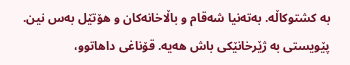به‌ كشتوكاڵه‌. به‌ته‌نیا شه‌قام و باڵاخانه‌كان و هۆتێل به‌س نین. پێویستی به‌ ژێرخانێكی باش هه‌یه‌. قۆناغی داهاتوو،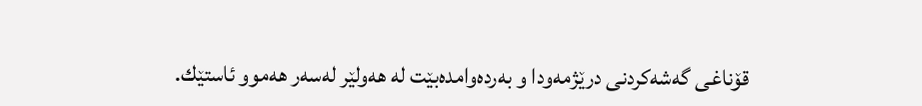قۆناغی گه‌شه‌كردنی درێژمه‌ودا و به‌رده‌وامده‌بێت له‌ هه‌ولێر له‌سه‌ر هه‌موو ئاستێك.